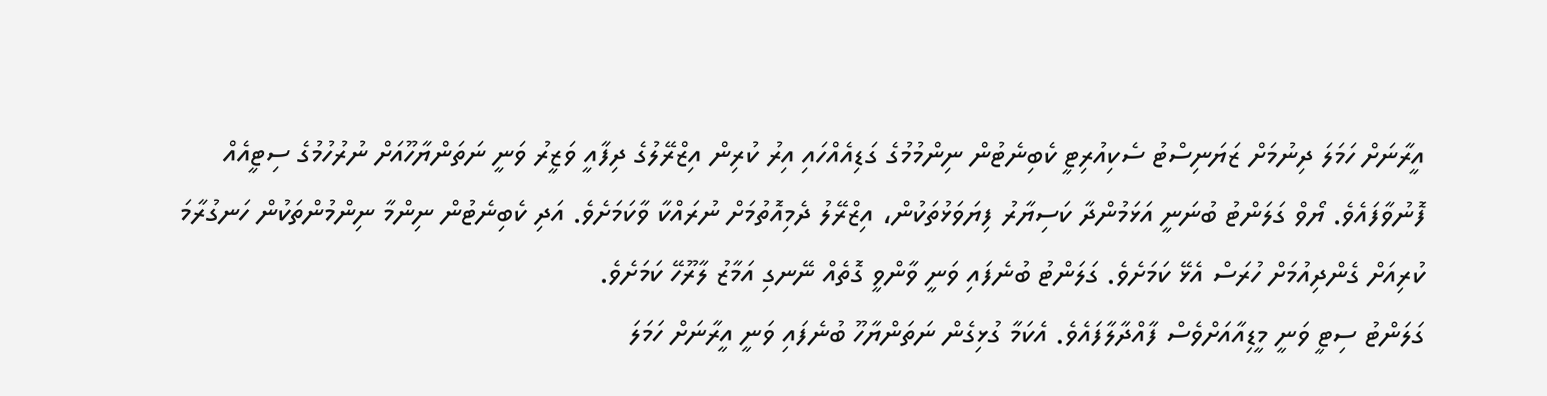އީރާނަށް ހަމަލަ ދިނުމަށް ޒަޔަނިސްޓު ސެކިއުރިޓީ ކެބިނެޓުން ނިންމުމުގެ ގަޑިއެއްހައި އިރު ކުރިން އިޒްރޭލުގެ ދިފާއީ ވަޒީރު ވަނީ ނަތަންޔާހޫއަށް ނުރުހުމުގެ ސިޓީއެއް ފޮނުވާފައެވެ. ޔޯވް ގަލަންޓު ބުނަނީ އަޅަމުންދާ ކަސިޔާރު ފިޔަވަޅުތަކުން، އިޒްރޭލު ދެމިއޮތުމަށް ނުރައްކާ ވާކަމަށެވެ. އަދި ކެބިނެޓުން ނިންމާ ނިންމުންތަކުން ހަނގުރާމަ ކުރިއަށް ގެންދިއުމަށް ހުރަސް އެޅޭ ކަމަށެވެ. ގަލަންޓު ބުނެފައި ވަނީ ވާންވީ ގޮތެއް ނޭނގި އަމާޒު ލާރޫހޭ ކަމަށެވެ.
ގަލަންޓު ސިޓީ ވަނީ މީޑިއާއަށްވެސް ފާއްދާލާފައެވެ. އެކަމާ ގުޅިގެން ނަތަންޔާހޫ ބުނެފައި ވަނީ އީރާނަށް ހަމަލަ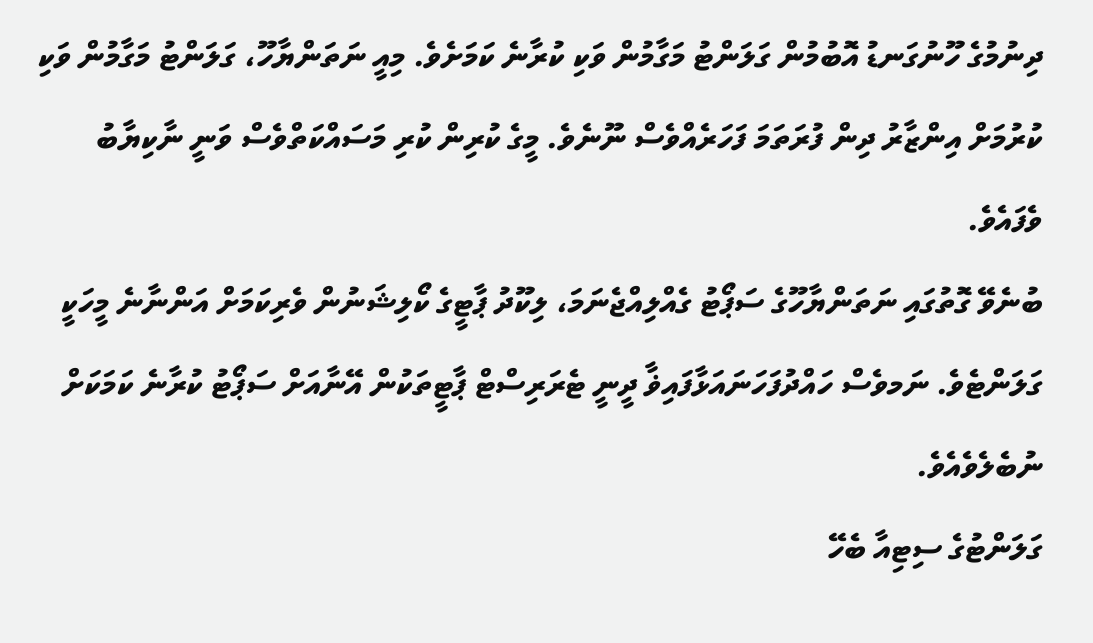ދިނުމުގެ ހޫނުގަނޑު އޮބުމުން ގަލަންޓު މަގާމުން ވަކި ކުރާނެ ކަމަށެވެ. މިއީ ނަތަންޔާހޫ، ގަލަންޓު މަގާމުން ވަކި ކުރުމަށް އިންޒާރު ދިން ފުރަތަމަ ފަހަރެއްވެސް ނޫނެވެ. މީގެ ކުރިން ކުރި މަސައްކަތްވެސް ވަނީ ނާކިޔާބު ވެފައެވެ.
ބުނެވޭ ގޮތުގައި ނަތަންޔާހޫގެ ސަޕޯޓު ގެއްލިއްޖެނަމަ، ލިކޫދު ޕާޓީގެ ކޯލިޝަނުން ވެރިކަމަށް އަންނާނެ މީހަކީ ގަލަންޓެވެ. ނަމވެސް ހައްދުފަހަނައަޅާފައިޥާ ދީނީ ޓެރަރިސްޓް ޕާޓީތަކުން އޭނާއަށް ސަޕޯޓު ކުރާނެ ކަމަކަށް ނުބެލެވެއެވެ.
ގަލަންޓުގެ ސިޓިއާ ބެހޭ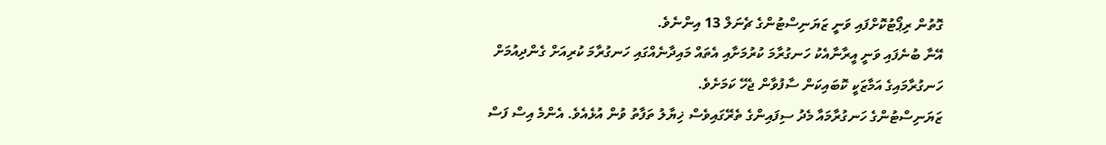ގޮތުން ރިޕޯޓުކޮށްފައި ވަނީ ޒަޔަނިސްޓުންގެ ޗެނަލް 13 އިންނެވެ.
އޭނާ ބުނެފައި ވަނީ އީރާނާއެކު ހަނގުރާމަ ކުރުމަށާއި އެތައް މައިދާނެއްގައި ހަނގުރާމަ ކުރިއަށް ގެންދިއުމަށް ހަނގުރާމައިގެ އަމާޒަކީ ކޮބައިކަން ސާފުވާން ޖެހޭ ކަމަށެވެ.
ޒަޔަނިސްޓުންގެ ހަނގުރާމައާ މެދު ސިފައިންގެ ތެރޭގައިވެސް ޚިޔާލު ތަފާތު ވުން އުޅެއެވެ. އެންމެ އިސް ފަސް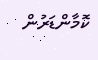ކޮމާންޑަރުން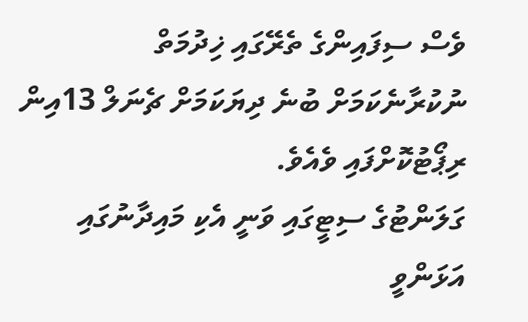ވެސް ސިފައިންގެ ތެރޭގައި ޚިދުމަތް ނުކުރާނެކަމަށް ބުނެ ދިޔަކަމަށް ޗެނަލް 13އިން ރިޕޯޓުކޮށްފައި ވެއެވެ.
ގަލަންޓުގެ ސިޓީގައި ވަނީ އެކި މައިދާނުގައި އަޅަންވީ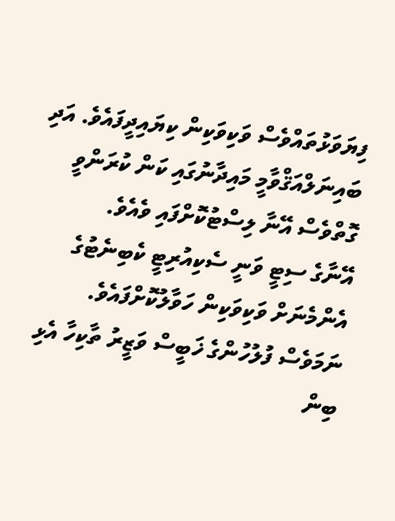ފިޔަވަޅުތައްވެސް ވަކިވަކިން ކިޔައިދީފައެވެ. އަދި ބައިނަލްއަޤްވާމީ މައިދާނުގައި ކަން ކުރަންވީ ގޮތްވެސް އޭނާ ލިސްޓުކޮށްފައި ވެއެވެ.
އޭނާގެ ސިޓީ ވަނީ ސެކިއުރިޓީ ކެބިނެޓުގެ އެންމެނަށް ވަކިވަކިން ހަވާލުކޮށްފައެވެ. ނަމަވެސް ފުލުހުންގެ ޚަބީސް ވަޒީރު ތާކިހާ އެޅި ބިން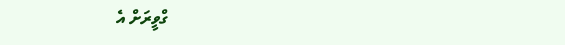ގްވީރަށް އެ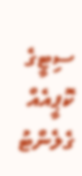ސިޓީގެ ކޮޕީއެއް ގެލެންޓު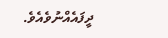ދީފައެއްނުވެއެވެ.